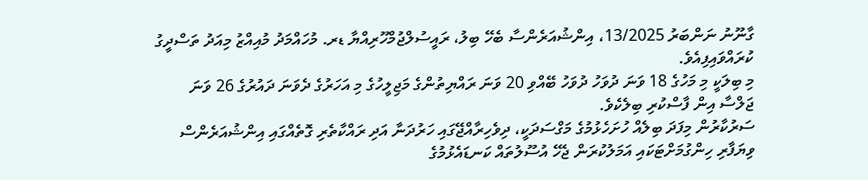ގާނޫނު ނަންބަރު 13/2025، އިންޝުއަރެންސާ ބެހޭ ބިލު، ރައީސުލްޖުމްހޫރިއްޔާ ޑރ. މުހައްމަދު މުއިއްޒު މިއަދު ތަސްދީގު ކުރައްވައިފިއެވެ.
މި ބިލަކީ މި މަހުގެ 18 ވަނަ ދުވަހު ދުވަހު ބޭއްވި 20 ވަނަ ރައްޔިތުންގެ މަޖިލީހުގެ މި އަހަރުގެ ދެވަނަ ދައުރުގެ 26 ވަނަ ޖަލްސާ އިން ފާސްކުރި ބިލެކެވެ.
ސަރުކާރުން މިފަދަ ބިލެއް ހުށަހެޅުމުގެ މަގްސަދަކީ، ދިވެހިރާއްޖޭގައި ހަރުދަނާ އަދި ރައްކާތެރި ގޮތެއްގައި އިންޝުއަރެންސް ވިޔަފާރި ހިންގުމަށްޓަކައި އަމަލުކުރަން ޖެހޭ އުސޫލުތައް ކަނޑައެޅުމުގެ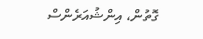ގޮތުން، އިންޝުއަރެންސް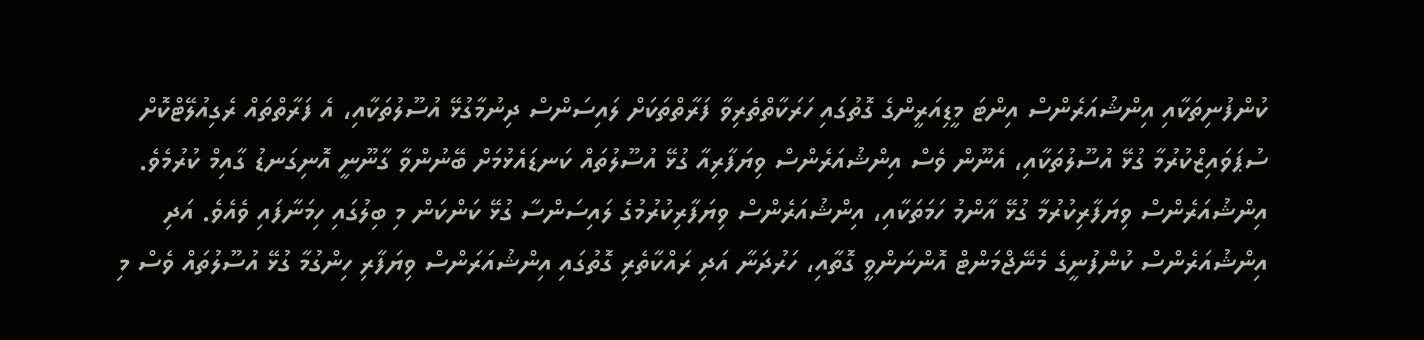ކުންފުނިތަކާއި އިންޝުއަރެންސް އިންޓަ މީޑިއަރީންގެ ގޮތުގައި ހަރަކާތްތެރިވާ ފަރާތްތަކަށް ލައިސަންސް ދިނުމާގުޅޭ އުސޫލުތަކާއި، އެ ފަރާތްތައް ރެގިއުލޭޓްކޮށް ސުޕަވައިޒްކުރުމާ ގުޅޭ އުސޫލުތަކާއި، އެނޫން ވެސް އިންޝުއަރެންސް ވިޔަފާރިއާ ގުޅޭ އުސޫލުތައް ކަނޑައެޅުމަށް ބޭނުންވާ ގާނޫނީ އޮނިގަނޑު ގާއިމް ކުރުމެވެ.
އިންޝުއަރެންސް ވިޔަފާރިކުރުމާ ގުޅޭ އާންމު ހަމަތަކާއި، އިންޝުއަރެންސް ވިޔަފާރިކުރުމުގެ ލައިސަންސާ ގުޅޭ ކަންކަން މި ބިލުގައި ހިމަނާފައި ވެއެވެ. އަދި އިންޝުއަރެންސް ކުންފުނީގެ މެނޭޖްމަންޓް އޮންނަންވީ ގޮތާއި، ހަރުދަނާ އަދި ރައްކާތެރި ގޮތުގައި އިންޝުއަރަންސް ވިޔަފާރި ހިންގުމާ ގުޅޭ އުސޫލުތައް ވެސް މި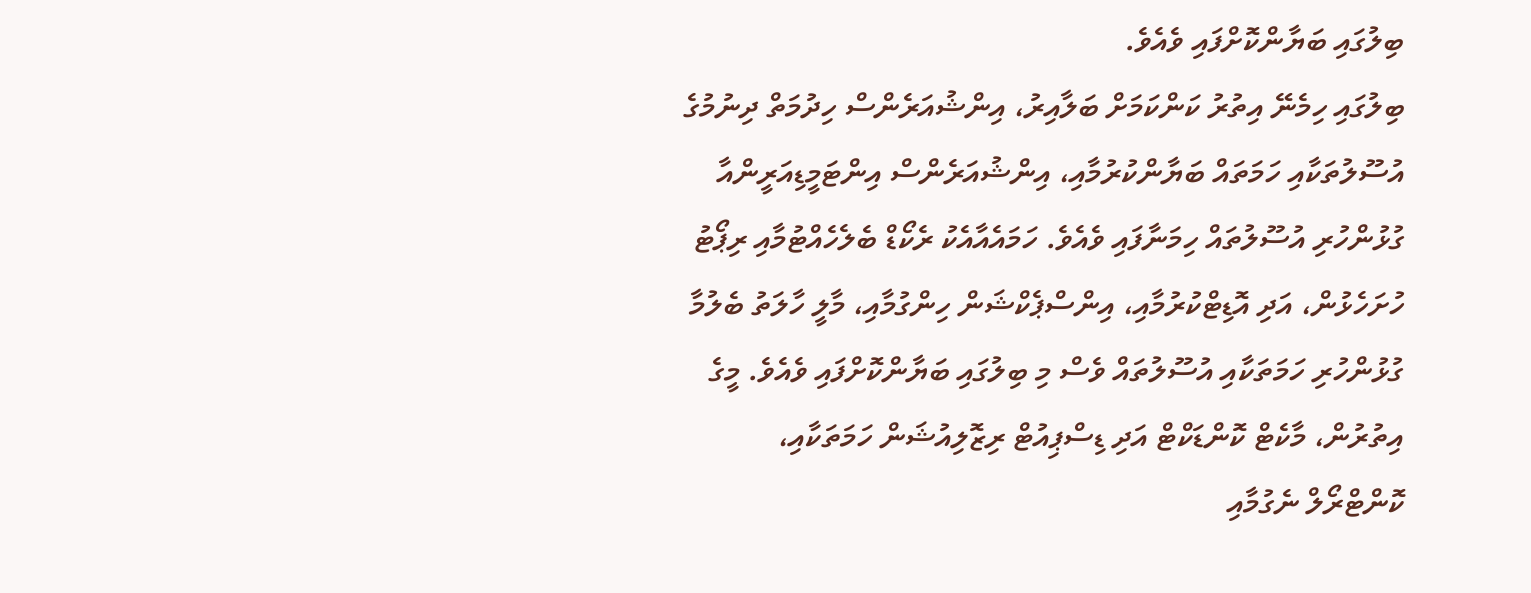ބިލުގައި ބަޔާންކޮށްފައި ވެއެވެ.
ބިލުގައި ހިމެނޭ އިތުރު ކަންކަމަށް ބަލާއިރު، އިންޝުއަރެންސް ހިދުމަތް ދިނުމުގެ އުސޫލުތަކާއި ހަމަތައް ބަޔާންކުރުމާއި، އިންޝުއަރެންސް އިންޓަމީޑިއަރީންއާ ގުޅުންހުރި އުސޫލުތައް ހިމަނާފައި ވެއެވެ. ހަމައެއާއެކު ރެކޯޑް ބެލެހެއްޓުމާއި ރިޕޯޓު ހުށަހެޅުން، އަދި އޮޑިޓްކުރުމާއި، އިންސްޕެކްޝަން ހިންގުމާއި، މާލީ ހާލަތު ބެލުމާ ގުޅުންހުރި ހަމަތަކާއި އުސޫލުތައް ވެސް މި ބިލުގައި ބަޔާންކޮށްފައި ވެއެވެ. މީގެ އިތުރުން، މާކެޓް ކޮންޑަކްޓް އަދި ޑިސްޕިއުޓް ރިޒޮލިއުޝަން ހަމަތަކާއި، ކޮންޓްރޯލް ނެގުމާއި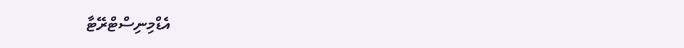އެޑްމިނިސްޓްރޭޓާ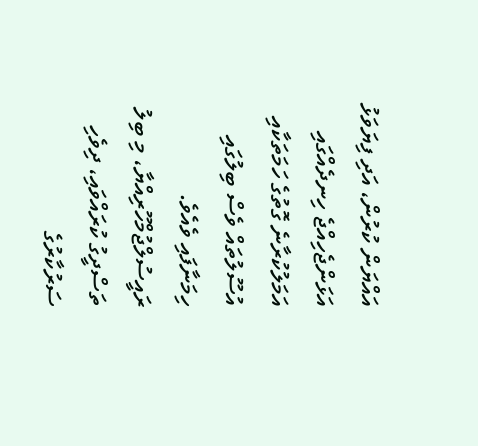އައްޔަން ކުރުން، އަދި ފިޔަވަޅު އަޅަންޖެހިއްޖެ ހިނދެއްގައި އަމަލުކުރާނެ ގޮތުގެ ހަމަތަކާއި އުސޫލުތައް ވެސް ބިލުގައި ހިމަނާފައި ވެއެވެ.
ރައީސުލްޖުމްހޫރިއްޔާ، މި ބިލު ތަސްދީގު ކުރައްވައި، ދިވެހި ސަރުކާރުގެ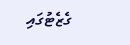ގެޒެޓުގައި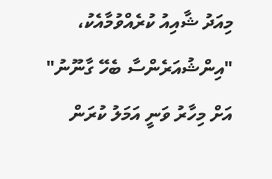މިއަދު ޝާއިއު ކުރެއްވުމާއެކު، "އިންޝުއަރެންސާ ބެހޭ ގާނޫނު" އަށް މިހާރު ވަނީ އަމަލު ކުރަން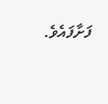ފަށާފައެވެ.